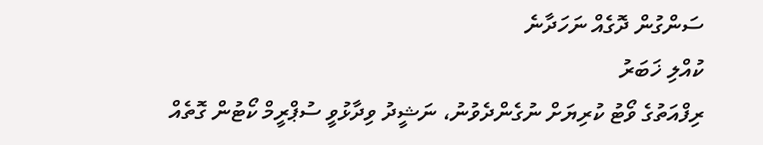ސަންގުން ދޮގެއް ނަހަދާނެ
ކުއްލި ޚަބަރު
ރިފްއަތުގެ ވޯޓު ކުރިޔަށް ނުގެންދެވުނު، ނަޝީދު ވިދާޅުވީ ސުޕްރީމް ކޯޓުން ގޮތެއް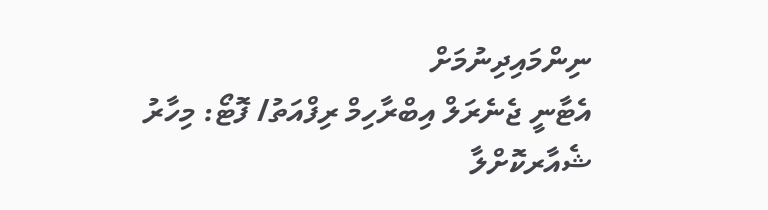ނިންމައިދިނުމަށް
އެޓާނީ ޖެނެރަލް އިބްރާހިމް ރިފްއަތު/ ފޮޓޯ: މިހާރު
ޝެއާރކޮށްލާ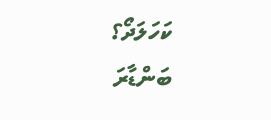ކަހަލަދޯ؟
ބަންޑާރަ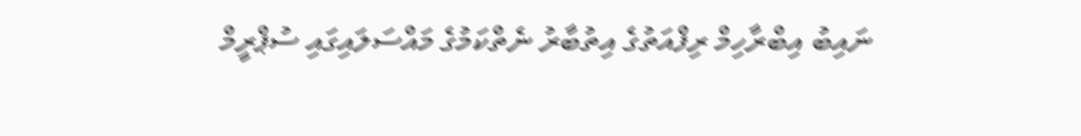ނައިބު އިބްރާހިމް ރިފްއަތުގެ އިތުބާރު ނެތްކަމުގެ މައްސަލައިގައި ސުޕްރީމް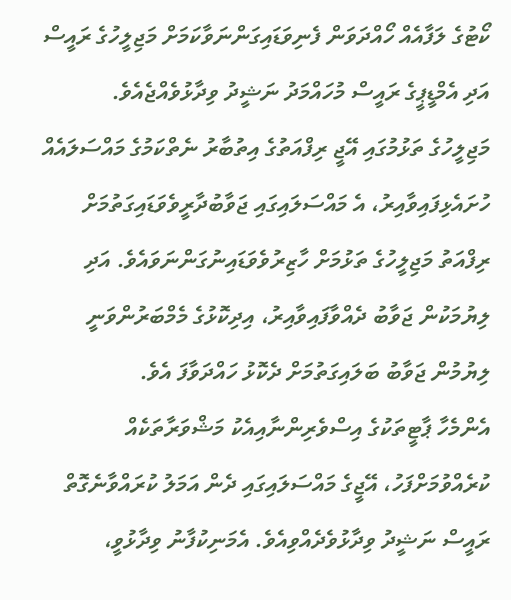ކޯޓުގެ ލަފާއެއް ހޯއްދަވަން ފެނިވަޑައިގަންނަވާކަމަށް މަޖިލީހުގެ ރައީސް އަދި އެމްޑީޕީގެ ރައީސް މުހައްމަދު ނަޝީދު ވިދާޅުވެއްޖެއެވެ.
މަޖިލީހުގެ ތަޅުމުގައި އޭޖީ ރިފްއަތުގެ އިތުބާރު ނެތްކަމުގެ މައްސަލައެއް ހުށައެޅިފައިވާއިރު، އެ މައްސަލައިގައި ޖަވާބުދާރީވެވަޑައިގަތުމަށް ރިފްއަތު މަޖިލީހުގެ ތަޅުމަށް ހާޒިރުވެވަޑައިނުގަންނަވައެވެ. އަދި ލިޔުމަކުން ޖަވާބު ދެއްވާފައިވާއިރު، އިދިކޮޅުގެ މެމްބަރުންވަނީ ލިޔުމުން ޖަވާބު ބަލައިގަތުމަށް ދެކޮޅު ހައްދަވާފަ އެވެ.
އެންމެހާ ޕާޓީތަކުގެ އިސްވެރިންނާއިއެކު މަޝްވަރާތަކެއް ކުރެއްވުމަށްފަހު، އޭޖީގެ މައްސަލައިގައި ދެން އަމަލު ކުރައްވާނެގޮތް ރައީސް ނަޝީދު ވިދާޅުވެދެއްވިއެވެ. އެމަނިކުފާނު ވިދާޅުވީ،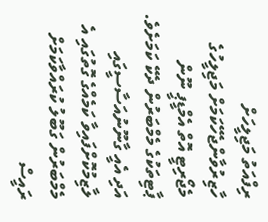ރިފްއަތު މަޖިލީހަށް ހާޒިރުވާންޖެހޭކަމަށް މަޖިލީހުގެ މެޖޯރިޓީ އޮތް އެމްޑީޕީ ނޫން ޕާޓިތަކުގެ މެމްބަރުން ދެކޭ ކަމަށެވެ. އަދި އެއީ ގާނޫނުއަސާސީގައި ލާޒިމުކޮށްފައިވާ ކަމެއްގެ ގޮތުގައި އެ މެމްބަރުން ގަބޫލު ކުރައްވާކަމަށް ރައީސް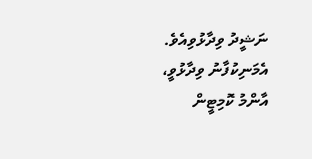ނަޝީދު ވިދާޅުވިއެވެ.
އެމަނިކުފާނު ވިދާޅުވީ، އާންމު ކޮމިޓީން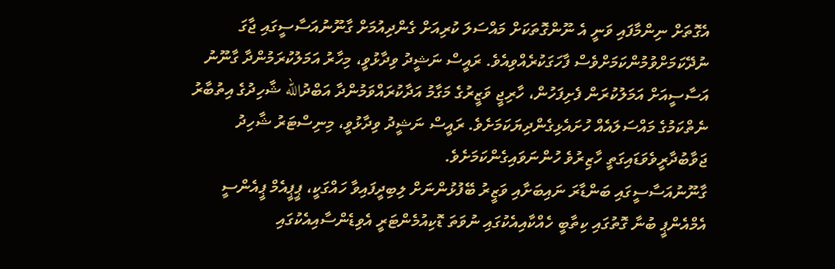އެގޮތަށް ނިންމާފައި ވަނީ އެ ނޫންގޮތަކަށް މައްސަލަ ކުރިއަށް ގެންދިއުމަށް ގާނޫނުއަސާސީގައި ޖާގަ ނުދޭކަމަށްވުމުންކަމަށްވެސް ފާހަގަކުރެއްވިއެވެ. ރައީސް ނަޝީދު ވިދާޅުވީ، މިހާރު އަމަލުކުރަމުންދާ ގާނޫނު އަސާސީއަށް އަމަލުކުރަން ފެށިފަހުން، ހާރިޖީ ވަޒީރުގެ މަގާމު އަދާކުރައްވަމުންދާ އަބްދުالله ޝާހިދުގެ އިތުބާރު ނެތްކަމުގެ މައްސަލައެއް ހުށައެޅިގެންދިޔަކަމަށެވެ. ރައީސް ނަޝީދު ވިދާޅުވީ، މިނިސްޓަރު ޝާހިދު ޖަވާބުދާރީވެވަޑައިގަތީ ހާޒިރުވެ ހުންނަވައިގެންކަމަށެވެ.
ގާނޫނުއަސާސީގައި ބަންޑާރަ ނައިބަށާއި ވަޒީރު ބޭފުޅުންނަށް ލިބިދީފައިވާ ހައްގަކީ، ޕީޕީއެމް ޕީއެންސީ އެމްއެންޕީ ބުނާ ގޮތުގައި ކިތާބީ ހެއްކާއިއެކުގައި ނުވަތަ ޑޮކިއުމެންޓަރީ އެވިޑެންސާއިއެކުގައި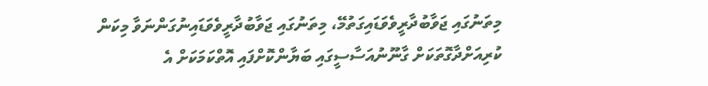މިތަނުގައި ޖަވާބުދާރީވެވަޑައިގަތުމޭ، މިތަނުގައި ޖަވާބުދާރީވެވަޑައިނުގަންނަވާ މިކަން ކުރިއަށްދާގޮތަކަށް ގާނޫނުއަސާސީގައި ބަޔާންކޮށްފައި އޮތްކަމަކަށް އެ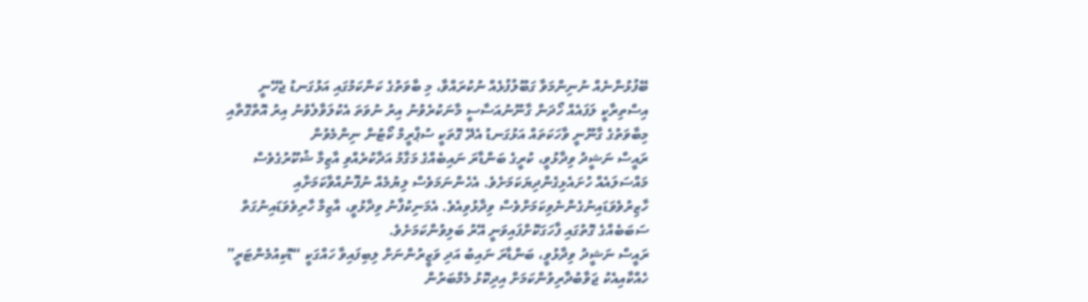ބޭފުޅުންނެއް ނުނިންމަވާ ގަބޫލުފުޅެއް ނުކުރައްވާ، މި ބާވަތުގެ ކަންކަމުގައި އަޅުގަނޑު ޖެހޭނީ އިސްތިރާކީ ލަފައެއް ހޯދަން ގާނޫނުއަސާސީ މާނަކުރެވުނު އިރު ނުވަތަ އެކުލަވާލެވުނު އިރު އޮތްގޮތާއި މިބާވަތުގެ ގާނޫނީ ވާހަކަތައް އަޅުގަނޑު އެދޭ ގޮތަކީ ސުޕްރީމް ކޯޓުން ނިންމެވުން
ރައީސް ނަޝީދު ވިދާޅުވީ، ކުރީގެ ބަންޑާރަ ނައިބެއްގެ މަގާމު އަދާކުރެއްވި އާޒިމާ ޝުކޫރުގެވެސް މައްސަލައެއް ހުށައެޅިގެންދިޔަކަމަށެވެ. އެހެންނަމަވެސް ލިޔުމެއް ނުފޮނުއްވާކަމަށާއި ހާޒިރުވެވަޑައިނުގެންނެވިކަމަށްވެސް ވިދާޅުވިއެވެ. އެމަނިކުފާނު ވިދާޅުވީ، އާޒިމާ ހާރިވެވަޑައިނުގަތް ސަބަބެއްގެ ގޮތުގައި ފާހަގަކޮށްފައިވަނީ އޭރު ބަލިވުންކަމަށެވެ.
ރައީސް ނަޝީދު ވިދާޅުވީ، ބަންޑާރަ ނައިބު އަދި ވަޒީރުންނަށް ލިބިފައިވާ ހައްގަކީ “ޑޮކިއުމެންޓަރީ” ހެއްކާއިއެކު ޖަވާބުދާރިވުންކަމަށް އިދިކޮޅު މެމްބަރުން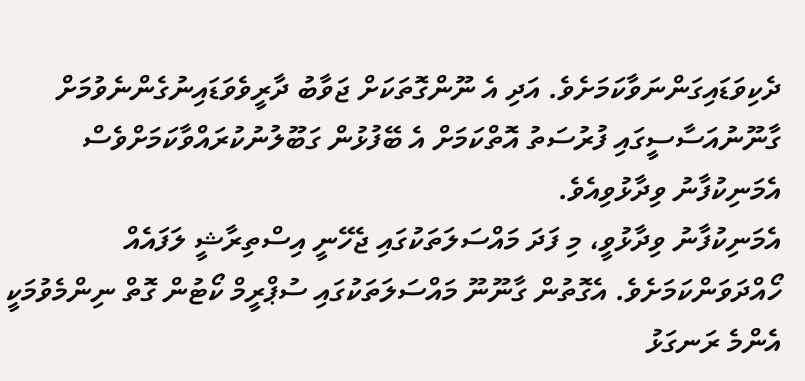ދެކިވަޑައިގަންނަވާކަމަށެވެ. އަދި އެ ނޫންގޮތަކަށް ޖަވާބު ދާރީވެވަޑައިނުގެންނެވުމަށް ގާނޫނުއަސާސީގައި ފުރުސަތު އޮތްކަމަށް އެ ބޭފުޅުން ގަބޫލުނުކުރައްވާކަމަށްވެސް އެމަނިކުފާނު ވިދާޅުވިއެވެ.
އެމަނިކުފާނު ވިދާޅުވީ، މި ފަދަ މައްސަލަތަކުގައި ޖެހޭނީ އިސްތިރާޝީ ލަފައެއް ހޯއްދަވަންކަމަށެވެ. އެގޮތުން ގާނޫނޫ މައްސަލަތަކުގައި ސުޕްރީމް ކޯޓުން ގޮތް ނިންމެވުމަކީ އެންމެ ރަނގަޅު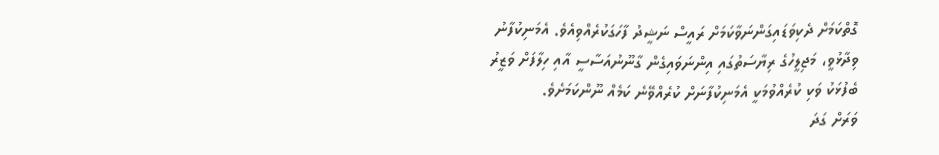ގޮތްކަމަށް ދެކިވަޑައިގަންނަވާކަމަށް ރައީސް ނަޝީދު ފާހަގަކުރެއްވިއެވެ. އެމަނިކުފާނު ވިދާޅުވީ، މަޖިލީހުގެ ރިޔާސަތުގައި އިންނަވައިގެން ގާނޫނުއަސާސީ އާއި ހިލާފަށް ވަޒީރު ބެފުޅަކު ވަކި ކުރެއްވުމަކީ އެމަނިކުފާނަށް ކުރެއްވޭނެ ކަމެއް ނޫންކަމަށެވެ.
ވަރަށް ގަދަ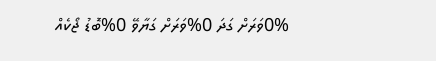0%ވަރަށް ގަދަ 0%ވަރަށް ގަޔާވޭ 0%ބޮޑު ޖޯކެއް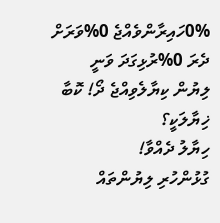0%ހައިރާންވެއްޖެ 0%ވަރަށް ދެރަ 0%ރުޅިގަދަ ވަނީ
ލިޔުން ކިޔާލެވިއްޖެ ދޯ! ކޮބާ ޚިޔާލަކީ؟
ހިޔާލު ދެއްވާ!
ގުޅުންހުރި ލިޔުންތައް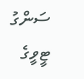ސަންގު ޓީވީގެ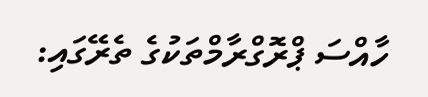ހާއްސަ ޕްރޮގްރާމްތަކުގެ ތެރޭގައި: